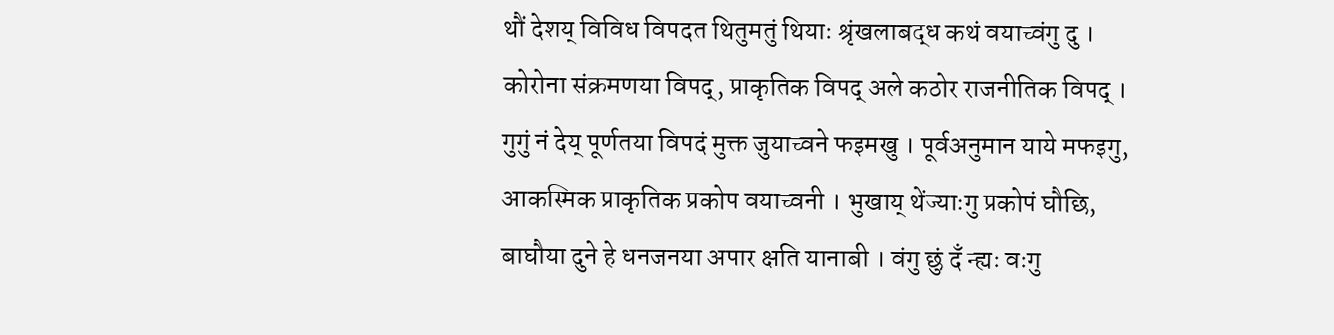थौं देशय् विविध विपदत थितुमतुं थियाः श्रृंखलाबद्ध कथं वयाच्वंगु दु । कोरोना संक्रमणया विपद्, प्राकृतिक विपद् अले कठोर राजनीतिक विपद् । गुगुं नं देय् पूर्णतया विपदं मुक्त जुयाच्वने फइमखु । पूर्वअनुमान याये मफइगु, आकस्मिक प्राकृतिक प्रकोप वयाच्वनी । भुखाय् थेंज्याःगु प्रकोपं घौछि, बाघौया दुने हे धनजनया अपार क्षति यानाबी । वंगु छुं दँ न्ह्यः वःगु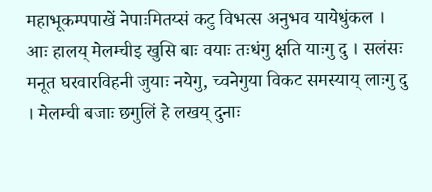महाभूकम्पपाखें नेपाःमितय्सं कटु विभत्स अनुभव यायेधुंकल । आः हालय् मेलम्चीइ खुसि बाः वयाः तःधंगु क्षति याःगु दु । सलंसः मनूत घरवारविहनी जुयाः नयेगु, च्वनेगुया विकट समस्याय् लाःगु दु । मेलम्ची बजाः छगुलिं हे लखय् दुनाः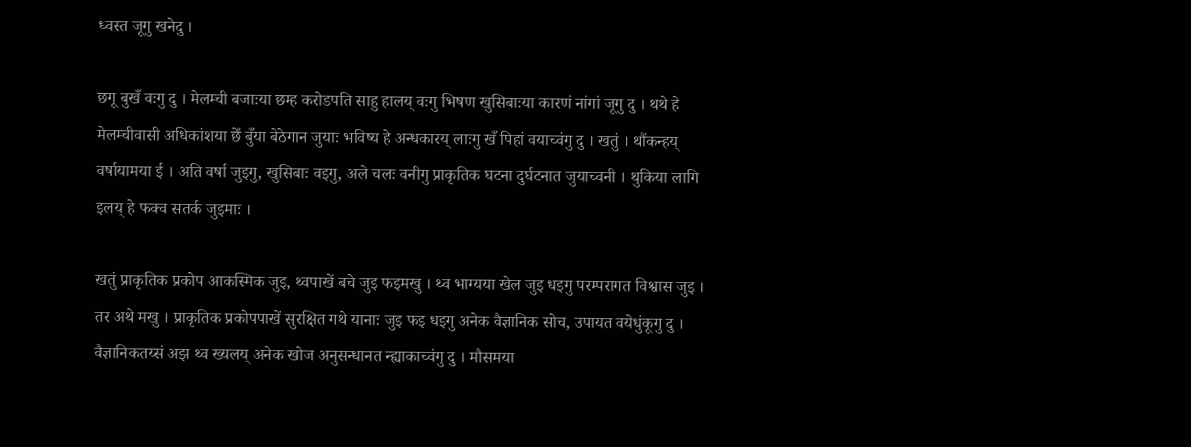ध्वस्त जूगु खनेदु ।

छगू बुखँ वःगु दु । मेलम्ची बजाःया छम्ह करोडपति साहु हालय् वःगु भिषण खुसिबाःया कारणं नांगां जूगु दु । थथे हे मेलम्चीवासी अधिकांशया छेँ बुँया बेठेगान जुयाः भविष्य हे अन्धकारय् लाःगु खँ पिहां वयाच्वंगु दु । खतुं । थौंकन्हय् वर्षायामया ई । अति वर्षा जुइगु, खुसिबाः वइगु, अले चलः वनीगु प्राकृतिक घटना दुर्घटनात जुयाच्वनी । थुकिया लागि इलय् हे फक्व सतर्क जुइमाः ।

खतुं प्राकृतिक प्रकोप आकस्मिक जुइ, थ्वपाखें बचे जुइ फइमखु । थ्व भाग्यया खेल जुइ धइगु परम्परागत विश्वास जुइ । तर अथे मखु । प्राकृतिक प्रकोपपाखें सुरक्षित गथे यानाः जुइ फइ धइगु अनेक वैज्ञानिक सोच, उपायत वयेधुंकूगु दु । वैज्ञानिकतय्सं अझ थ्व ख्यलय् अनेक खोज अनुसन्धानत न्ह्याकाच्वंगु दु । मौसमया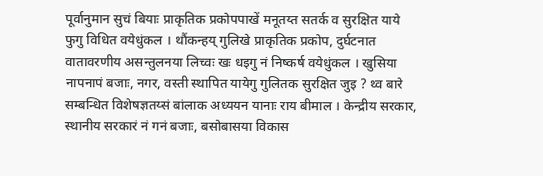पूर्वानुमान सुचं बियाः प्राकृतिक प्रकोपपाखें मनूतय्त सतर्क व सुरक्षित याये फुगु विधित वयेधुंकल । थौंकन्हय् गुलिखे प्राकृतिक प्रकोप, दुर्घटनात वातावरणीय असन्तुलनया लिच्वः खः धइगु नं निष्कर्ष वयेधुंकल । खुसिया नापनापं बजाः, नगर, वस्ती स्थापित यायेगु गुलितक सुरक्षित जुइ ? थ्व बारे सम्बन्धित विशेषज्ञतय्सं बांलाक अध्ययन यानाः राय बीमाल । केन्द्रीय सरकार, स्थानीय सरकारं नं गनं बजाः, बसोबासया विकास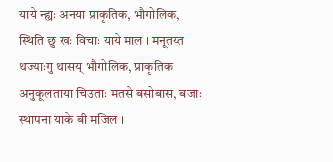याये न्ह्यः अनया प्राकृतिक, भौगोलिक, स्थिति छु खः विचाः याये माल । मनूतय्त थज्याःगु थासय् भौगोलिक, प्राकृतिक अनुकूलताया चिउताः मतसे बसोबास, बजाः स्थापना याके बी मजिल ।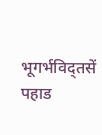भूगर्भविद्तसें पहाड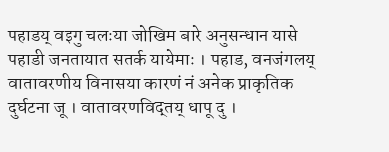पहाडय् वइगु चलःया जोखिम बारे अनुसन्धान यासे पहाडी जनतायात सतर्क यायेमाः । पहाड, वनजंगलय् वातावरणीय विनासया कारणं नं अनेक प्राकृतिक दुर्घटना जू । वातावरणविद्तय् धापू दु ।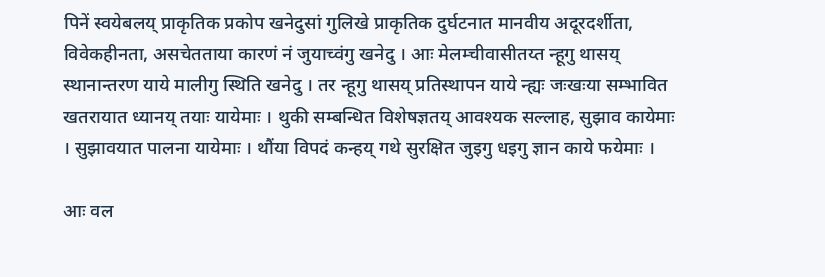पिनें स्वयेबलय् प्राकृतिक प्रकोप खनेदुसां गुलिखे प्राकृतिक दुर्घटनात मानवीय अदूरदर्शीता, विवेकहीनता, असचेतताया कारणं नं जुयाच्वंगु खनेदु । आः मेलम्चीवासीतय्त न्हूगु थासय् स्थानान्तरण याये मालीगु स्थिति खनेदु । तर न्हूगु थासय् प्रतिस्थापन याये न्ह्यः जःखःया सम्भावित खतरायात ध्यानय् तयाः यायेमाः । थुकी सम्बन्धित विशेषज्ञतय् आवश्यक सल्लाह, सुझाव कायेमाः । सुझावयात पालना यायेमाः । थौंया विपदं कन्हय् गथे सुरक्षित जुइगु धइगु ज्ञान काये फयेमाः ।

आः वल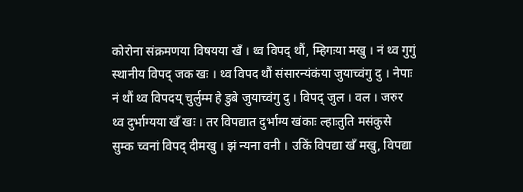कोरोना संक्रमणया विषयया खँ । थ्व विपद् थौं, म्हिगःया मखु । नं थ्व गुगुं स्थानीय विपद् जक खः । थ्व विपद थौं संसारन्यंकंया जुयाच्वंगु दु । नेपाः नं थौं थ्व विपदय् चुर्लुम्म हे डुबे जुयाच्वंगु दु । विपद् जुल । वल । जरुर थ्व दुर्भाग्यया खँ खः । तर विपद्यात दुर्भाग्य खंकाः ल्हाःतुति मसंकुसे सुम्क च्वनां विपद् दीमखु । झं न्यना वनी । उकिं विपद्या खँ मखु, विपद्या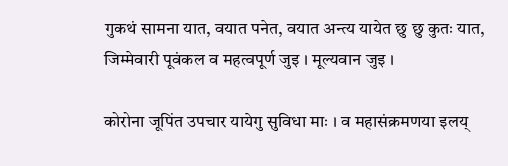गुकथं सामना यात, वयात पनेत, वयात अन्त्य यायेत छु छु कुतः यात, जिम्मेवारी पूवंकल व महत्वपूर्ण जुइ । मूल्यवान जुइ ।

कोरोना जूपिंत उपचार यायेगु सुविधा माः । व महासंक्रमणया इलय्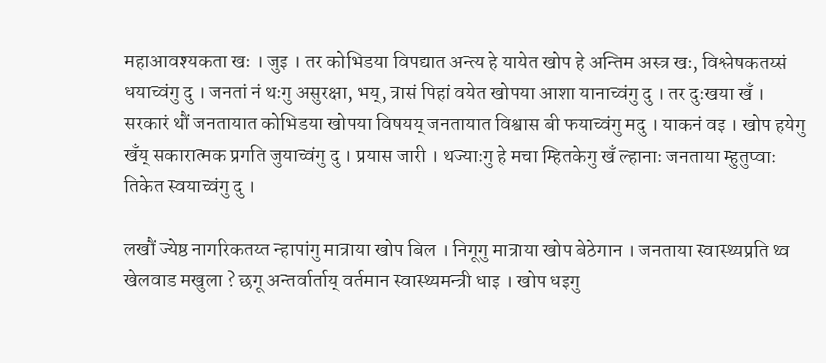महाआवश्यकता खः । जुइ । तर कोभिडया विपद्यात अन्त्य हे यायेत खोप हे अन्तिम अस्त्र खः, विश्लेषकतय्सं धयाच्वंगु दु । जनतां नं थःगु असुरक्षा, भय्, त्रासं पिहां वयेत खोपया आशा यानाच्वंगु दु । तर दुःखया खँ । सरकारं थौं जनतायात कोभिडया खोपया विषयय् जनतायात विश्वास बी फयाच्वंगु मदु । याकनं वइ । खोप हयेगु खँय् सकारात्मक प्रगति जुयाच्वंगु दु । प्रयास जारी । थज्याःगु हे मचा म्हितकेगु खँ ल्हानाः जनताया म्हुतुप्वाः तिकेत स्वयाच्वंगु दु ।

लखौं ज्येष्ठ नागरिकतय्त न्हापांगु मात्राया खोप बिल । निगूगु मात्राया खोप बेठेगान । जनताया स्वास्थ्यप्रति थ्व खेलवाड मखुला ? छगू अन्तर्वार्ताय् वर्तमान स्वास्थ्यमन्त्री धाइ । खोप धइगु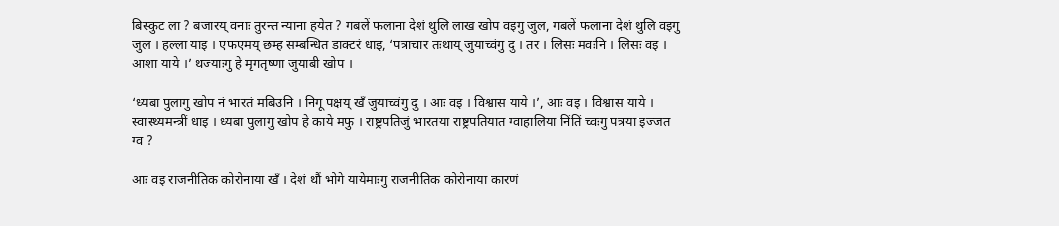बिस्कुट ला ? बजारय् वनाः तुरन्त न्याना हयेत ? गबलें फलाना देशं थुलि लाख खोप वइगु जुल, गबलें फलाना देशं थुलि वइगु जुल । हल्ला याइ । एफएमय् छम्ह सम्बन्धित डाक्टरं धाइ, ‘पत्राचार तःथाय् जुयाच्वंगु दु । तर । लिसः मवःनि । लिसः वइ । आशा याये ।’ थज्याःगु हे मृगतृष्णा जुयाबी खोप ।

‘ध्यबा पुलागु खोप नं भारतं मबिउनि । निगू पक्षय् खँ जुयाच्वंगु दु । आः वइ । विश्वास याये ।’, आः वइ । विश्वास याये । स्वास्थ्यमन्त्रीं धाइ । ध्यबा पुलागु खोप हे काये मफु । राष्ट्रपतिजुं भारतया राष्ट्रपतियात ग्वाहालिया निंतिं च्वःगु पत्रया इज्जत ग्व ?

आः वइ राजनीतिक कोरोनाया खँ । देशं थौं भोगे यायेमाःगु राजनीतिक कोरोनाया कारणं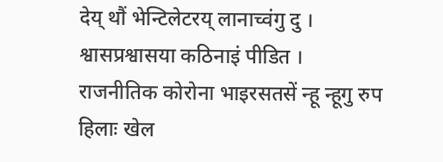देय् थौं भेन्टिलेटरय् लानाच्वंगु दु । श्वासप्रश्वासया कठिनाइं पीडित । राजनीतिक कोरोना भाइरसतसें न्हू न्हूगु रुप हिलाः खेल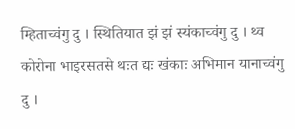म्हिताच्वंगु दु । स्थितियात झं झं स्यंकाच्वंगु दु । थ्व कोरोना भाइरसतसे थःत द्यः खंकाः अभिमान यानाच्वंगु दु ।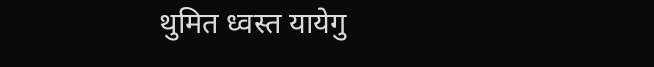थुमित ध्वस्त यायेगु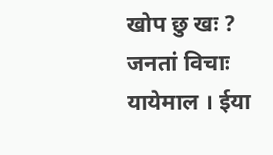खोप छु खः ? जनतां विचाः यायेमाल । ईया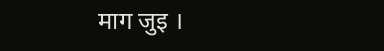माग जुइ ।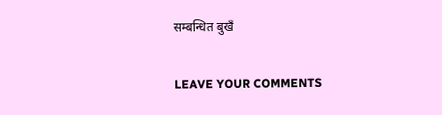सम्बन्धित बुखँ

LEAVE YOUR COMMENTS